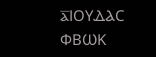ⲁ̅ⲒⲞⲨⲆⲀⲤ ⲪⲂⲰⲔ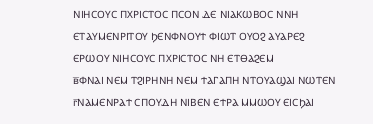ⲚⲒⲎⲤⲞⲨⲤ ⲠⲬⲢⲒⲤⲦⲞⲤ ⲠⲤⲞⲚ ⲆⲈ ⲚⲒⲀⲔⲰⲂⲞⲤ ⲚⲚⲎ ⲈⲦⲀⲨⲘⲈⲚⲢⲒⲦⲞⲨ ϦⲈⲚⲪⲚⲞⲨϮ ⲪⲒⲰⲦ ⲞⲨⲞϨ ⲀⲨⲀⲢⲈϨ ⲈⲢⲰⲞⲨ ⲚⲒⲎⲤⲞⲨⲤ ⲠⲬⲢⲒⲤⲦⲞⲤ ⲚⲎ ⲈⲦⲐⲀϨⲈⲘ
ⲃ̅ⲪⲚⲀⲒ ⲚⲈⲘ ⲦϨⲒⲢⲎⲚⲎ ⲚⲈⲘ ϮⲀⲄⲀⲠⲎ ⲚⲦⲞⲨⲀϢⲀⲒ ⲚⲰⲦⲈⲚ
ⲅ̅ⲚⲀⲘⲈⲚⲢⲀϮ ⲤⲠⲞⲨⲆⲎ ⲚⲒⲂⲈⲚ ⲈϮⲢⲀ ⲘⲘⲰⲞⲨ ⲈⲒⲤϦⲀⲒ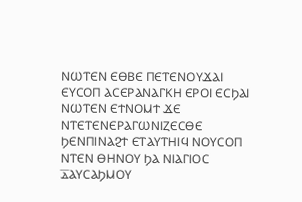ⲚⲰⲦⲈⲚ ⲈⲐⲂⲈ ⲠⲈⲦⲈⲚⲞⲨϪⲀⲒ ⲈⲨⲤⲞⲠ ⲀⲤⲈⲢⲀⲚⲀⲄⲔⲎ ⲈⲢⲞⲒ ⲈⲤϦⲀⲒ ⲚⲰⲦⲈⲚ ⲈϮⲚⲞⲘϮ ϪⲈ ⲚⲦⲈⲦⲈⲚⲈⲢⲀⲄⲰⲚⲒⲌⲈⲤⲐⲈ ϦⲈⲚⲠⲒⲚⲀϨϮ ⲈⲦⲀⲨⲦⲎⲒϤ ⲚⲞⲨⲤⲞⲠ ⲚⲦⲈⲚ ⲐⲎⲚⲞⲨ ϦⲀ ⲚⲒⲀⲄⲒⲞⲤ
ⲇ̅ⲀⲨⲤⲀϦⲘⲞⲨ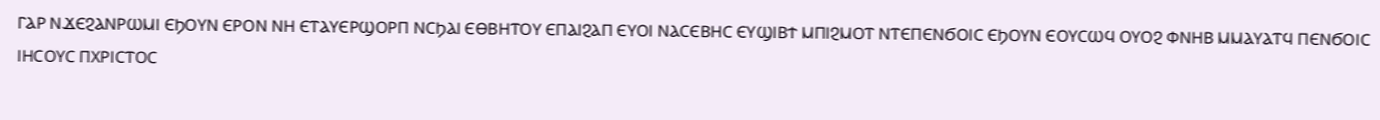ⲄⲀⲢ ⲚϪⲈϨⲀⲚⲢⲰⲘⲒ ⲈϦⲞⲨⲚ ⲈⲢⲞⲚ ⲚⲎ ⲈⲦⲀⲨⲈⲢϢⲞⲢⲠ ⲚⲤϦⲀⲒ ⲈⲐⲂⲎⲦⲞⲨ ⲈⲠⲀⲒϨⲀⲠ ⲈⲨⲞⲒ ⲚⲀⲤⲈⲂⲎⲤ ⲈⲨϢⲒⲂϮ ⲘⲠⲒϨⲘⲞⲦ ⲚⲦⲈⲠⲈⲚϬⲞⲒⲤ ⲈϦⲞⲨⲚ ⲈⲞⲨⲤⲰϤ ⲞⲨⲞϨ ⲪⲚⲎⲂ ⲘⲘⲀⲨⲀⲦϤ ⲠⲈⲚϬⲞⲒⲤ ⲒⲎⲤⲞⲨⲤ ⲠⲬⲢⲒⲤⲦⲞⲤ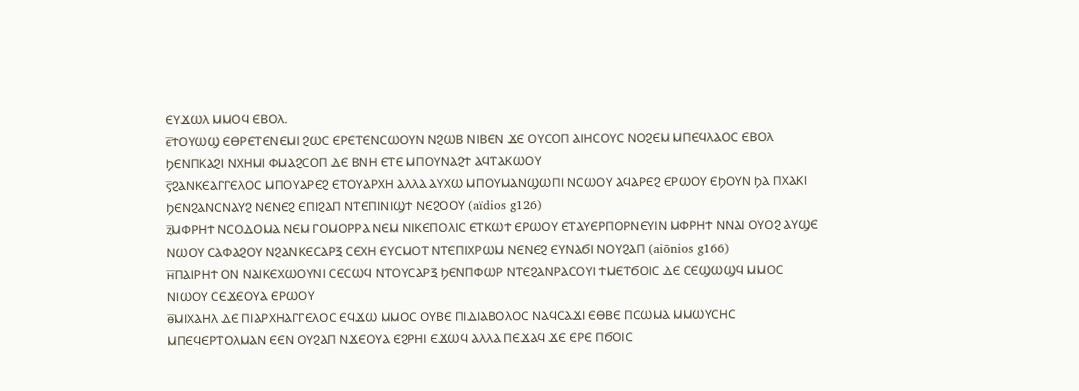ⲈⲨϪⲰⲖ ⲘⲘⲞϤ ⲈⲂⲞⲖ.
ⲉ̅ϮⲞⲨⲰϢ ⲈⲐⲢⲈⲦⲈⲚⲈⲘⲒ ϨⲰⲤ ⲈⲢⲈⲦⲈⲚⲤⲰⲞⲨⲚ ⲚϨⲰⲂ ⲚⲒⲂⲈⲚ ϪⲈ ⲞⲨⲤⲞⲠ ⲀⲒⲎⲤⲞⲨⲤ ⲚⲞϨⲈⲘ ⲘⲠⲈϤⲖⲀⲞⲤ ⲈⲂⲞⲖ ϦⲈⲚⲠⲔⲀϨⲒ ⲚⲬⲎⲘⲒ ⲪⲘⲀϨⲤⲞⲠ ⲆⲈ ⲂⲚⲎ ⲈⲦⲈ ⲘⲠⲞⲨⲚⲀϨϮ ⲀϤⲦⲀⲔⲰⲞⲨ
ⲋ̅ϨⲀⲚⲔⲈⲀⲄⲄⲈⲖⲞⲤ ⲘⲠⲞⲨⲀⲢⲈϨ ⲈⲦⲞⲨⲀⲢⲬⲎ ⲀⲖⲖⲀ ⲀⲨⲬⲰ ⲘⲠⲞⲨⲘⲀⲚϢⲰⲠⲒ ⲚⲤⲰⲞⲨ ⲀϤⲀⲢⲈϨ ⲈⲢⲰⲞⲨ ⲈϦⲞⲨⲚ ϦⲀ ⲠⲬⲀⲔⲒ ϦⲈⲚϨⲀⲚⲤⲚⲀⲨϨ ⲚⲈⲚⲈϨ ⲈⲠⲒϨⲀⲠ ⲚⲦⲈⲠⲒⲚⲒϢϮ ⲚⲈϨⲞⲞⲨ (aïdios g126)
ⲍ̅ⲘⲪⲢⲎϮ ⲚⲤⲞⲆⲞⲘⲀ ⲚⲈⲘ ⲄⲞⲘⲞⲢⲢⲀ ⲚⲈⲘ ⲚⲒⲔⲈⲠⲞⲖⲒⲤ ⲈⲦⲔⲰϮ ⲈⲢⲰⲞⲨ ⲈⲦⲀⲨⲈⲢⲠⲞⲢⲚⲈⲨⲒⲚ ⲘⲪⲢⲎϮ ⲚⲚⲀⲒ ⲞⲨⲞϨ ⲀⲨϢⲈ ⲚⲰⲞⲨ ⲤⲀⲪⲀϨⲞⲨ ⲚϨⲀⲚⲔⲈⲤⲀⲢⲜ ⲤⲈⲬⲎ ⲈⲨⲤⲘⲞⲦ ⲚⲦⲈⲠⲒⲬⲢⲰⲘ ⲚⲈⲚⲈϨ ⲈⲨⲚⲀϬⲒ ⲚⲞⲨϨⲀⲠ (aiōnios g166)
ⲏ̅ⲠⲀⲒⲢⲎϮ ⲞⲚ ⲚⲀⲒⲔⲈⲬⲰⲞⲨⲚⲒ ⲤⲈⲤⲰϤ ⲚⲦⲞⲨⲤⲀⲢⲜ ϦⲈⲚⲠⲪⲰⲢ ⲚⲦⲈϨⲀⲚⲢⲀⲤⲞⲨⲒ ϮⲘⲈⲦϬⲞⲒⲤ ⲆⲈ ⲤⲈϢⲰϢϤ ⲘⲘⲞⲤ ⲚⲒⲰⲞⲨ ⲤⲈϪⲈⲞⲨⲀ ⲈⲢⲰⲞⲨ
ⲑ̅ⲘⲒⲬⲀⲎⲖ ⲆⲈ ⲠⲒⲀⲢⲬⲎⲀⲄⲄⲈⲖⲞⲤ ⲈϤϪⲰ ⲘⲘⲞⲤ ⲞⲨⲂⲈ ⲠⲒⲆⲒⲀⲂⲞⲖⲞⲤ ⲚⲀϤⲤⲀϪⲒ ⲈⲐⲂⲈ ⲠⲤⲰⲘⲀ ⲘⲘⲰⲨⲤⲎⲤ ⲘⲠⲈϤⲈⲢⲦⲞⲖⲘⲀⲚ ⲈⲈⲚ ⲞⲨϨⲀⲠ ⲚϪⲈⲞⲨⲀ ⲈϨⲢⲎⲒ ⲈϪⲰϤ ⲀⲖⲖⲀ ⲠⲈϪⲀϤ ϪⲈ ⲈⲢⲈ ⲠϬⲞⲒⲤ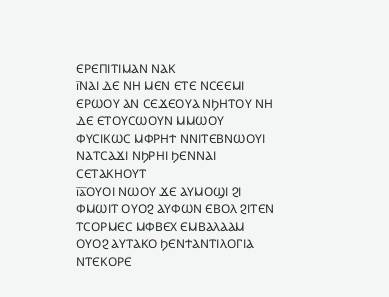ⲈⲢⲈⲠⲒⲦⲒⲘⲀⲚ ⲚⲀⲔ
ⲓ̅ⲚⲀⲒ ⲆⲈ ⲚⲎ ⲘⲈⲚ ⲈⲦⲈ ⲚⲤⲈⲈⲘⲒ ⲈⲢⲰⲞⲨ ⲀⲚ ⲤⲈϪⲈⲞⲨⲀ ⲚϦⲎⲦⲞⲨ ⲚⲎ ⲆⲈ ⲈⲦⲞⲨⲤⲰⲞⲨⲚ ⲘⲘⲰⲞⲨ ⲪⲨⲤⲒⲔⲰⲤ ⲘⲪⲢⲎϮ ⲚⲚⲒⲦⲈⲂⲚⲰⲞⲨⲒ ⲚⲀⲦⲤⲀϪⲒ ⲚϦⲢⲎⲒ ϦⲈⲚⲚⲀⲒ ⲤⲈⲦⲀⲔⲎⲞⲨⲦ
ⲓ̅ⲁ̅ⲞⲨⲞⲒ ⲚⲰⲞⲨ ϪⲈ ⲀⲨⲘⲞϢⲒ ϨⲒ ⲪⲘⲰⲒⲦ ⲞⲨⲞϨ ⲀⲨⲪⲰⲚ ⲈⲂⲞⲖ ϨⲒⲦⲈⲚ ⲦⲤⲞⲢⲘⲈⲤ ⲘⲪⲂⲈⲬ ⲈⲘⲂⲀⲖⲀⲀⲘ ⲞⲨⲞϨ ⲀⲨⲦⲀⲔⲞ ϦⲈⲚϮⲀⲚⲦⲒⲖⲞⲄⲒⲀ ⲚⲦⲈⲔⲞⲢⲈ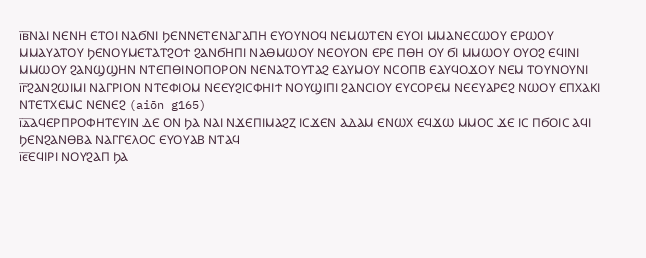ⲓ̅ⲃ̅ⲚⲀⲒ ⲚⲈⲚⲎ ⲈⲦⲞⲒ ⲚⲀϬⲚⲒ ϦⲈⲚⲚⲈⲦⲈⲚⲀⲄⲀⲠⲎ ⲈⲨⲞⲨⲚⲞϤ ⲚⲈⲘⲰⲦⲈⲚ ⲈⲨⲞⲒ ⲘⲘⲀⲚⲈⲤⲰⲞⲨ ⲈⲢⲰⲞⲨ ⲘⲘⲀⲨⲀⲦⲞⲨ ϦⲈⲚⲞⲨⲘⲈⲦⲀⲦϨⲞϮ ϨⲀⲚϬⲎⲠⲒ ⲚⲀⲐⲘⲰⲞⲨ ⲚⲈⲞⲨⲞⲚ ⲈⲢⲈ ⲠⲐⲎ ⲞⲨ ϬⲒ ⲘⲘⲰⲞⲨ ⲞⲨⲞϨ ⲈϤⲒⲚⲒ ⲘⲘⲰⲞⲨ ϨⲀⲚϢϢⲎⲚ ⲚⲦⲈⲠⲐⲒⲚⲞⲠⲞⲢⲞⲚ ⲚⲈⲚⲀⲦⲞⲨⲦⲀϨ ⲈⲀⲨⲘⲞⲨ ⲚⲤⲞⲠⲂ ⲈⲀⲨϤⲞϪⲞⲨ ⲚⲈⲘ ⲦⲞⲨⲚⲞⲨⲚⲒ
ⲓ̅ⲅ̅ϨⲀⲚϨⲰⲒⲘⲒ ⲚⲀⲄⲢⲒⲞⲚ ⲚⲦⲈⲪⲒⲞⲘ ⲚⲈⲈⲨϨⲒⲤⲪⲎⲒϮ ⲚⲞⲨϢⲒⲠⲒ ϨⲀⲚⲤⲒⲞⲨ ⲈⲨⲤⲞⲢⲈⲘ ⲚⲈⲈⲨⲀⲢⲈϨ ⲚⲰⲞⲨ ⲈⲠⲬⲀⲔⲒ ⲚⲦⲈⲦⲬⲈⲘⲤ ⲚⲈⲚⲈϨ (aiōn g165)
ⲓ̅ⲇ̅ⲀϤⲈⲢⲠⲢⲞⲪⲎⲦⲈⲨⲒⲚ ⲆⲈ ⲞⲚ ϦⲀ ⲚⲀⲒ ⲚϪⲈⲠⲒⲘⲀϨⲌ ⲒⲤϪⲈⲚ ⲀⲆⲀⲘ ⲈⲚⲰⲬ ⲈϤϪⲰ ⲘⲘⲞⲤ ϪⲈ ⲒⲤ ⲠϬⲞⲒⲤ ⲀϤⲒ ϦⲈⲚϨⲀⲚⲐⲂⲀ ⲚⲀⲄⲄⲈⲖⲞⲤ ⲈⲨⲞⲨⲀⲂ ⲚⲦⲀϤ
ⲓ̅ⲉ̅ⲈϤⲒⲢⲒ ⲚⲞⲨϨⲀⲠ ϦⲀ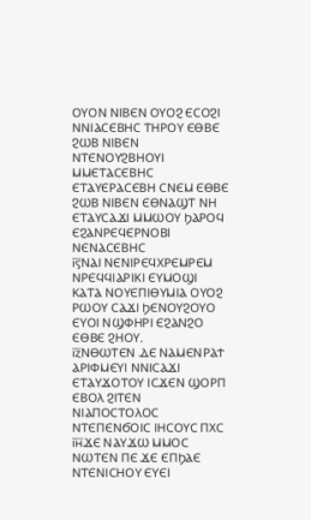ⲞⲨⲞⲚ ⲚⲒⲂⲈⲚ ⲞⲨⲞϨ ⲈⲤⲞϨⲒ ⲚⲚⲒⲀⲤⲈⲂⲎⲤ ⲦⲎⲢⲞⲨ ⲈⲐⲂⲈ ϨⲰⲂ ⲚⲒⲂⲈⲚ ⲚⲦⲈⲚⲞⲨϨⲂⲎⲞⲨⲒ ⲘⲘⲈⲦⲀⲤⲈⲂⲎⲤ ⲈⲦⲀⲨⲈⲢⲀⲤⲈⲂⲎ ⲤⲚⲈⲘ ⲈⲐⲂⲈ ϨⲰⲂ ⲚⲒⲂⲈⲚ ⲈⲐⲚⲀϢⲦ ⲚⲎ ⲈⲦⲀⲨⲤⲀϪⲒ ⲘⲘⲰⲞⲨ ϦⲀⲢⲞϤ ⲈϨⲀⲚⲢⲈϤⲈⲢⲚⲞⲂⲒ ⲚⲈⲚⲀⲤⲈⲂⲎⲤ
ⲓ̅ⲋ̅ⲚⲀⲒ ⲚⲈⲚⲒⲢⲈϤⲬⲢⲈⲘⲢⲈⲘ ⲚⲢⲈϤϤⲒⲀⲢⲒⲔⲒ ⲈⲨⲘⲞϢⲒ ⲔⲀⲦⲀ ⲚⲞⲨⲈⲠⲒⲐⲨⲘⲒⲀ ⲞⲨⲞϨ ⲢⲰⲞⲨ ⲤⲀϪⲒ ϦⲈⲚⲞⲨϨⲞⲨⲞ ⲈⲨⲞⲒ ⲚϢⲪⲎⲢⲒ ⲈϨⲀⲚϨⲞ ⲈⲐⲂⲈ ϨⲎⲞⲨ.
ⲓ̅ⲍ̅ⲚⲐⲰⲦⲈⲚ ⲆⲈ ⲚⲀⲘⲈⲚⲢⲀϮ ⲀⲢⲒⲪⲘⲈⲨⲒ ⲚⲚⲒⲤⲀϪⲒ ⲈⲦⲀⲨϪⲞⲦⲞⲨ ⲒⲤϪⲈⲚ ϢⲞⲢⲠ ⲈⲂⲞⲖ ϨⲒⲦⲈⲚ ⲚⲒⲀⲠⲞⲤⲦⲞⲖⲞⲤ ⲚⲦⲈⲠⲈⲚϬⲞⲒⲤ ⲒⲎⲤⲞⲨⲤ ⲠⲬⲤ
ⲓ̅ⲏ̅ϪⲈ ⲚⲀⲨϪⲰ ⲘⲘⲞⲤ ⲚⲰⲦⲈⲚ ⲠⲈ ϪⲈ ⲈⲠϦⲀⲈ ⲚⲦⲈⲚⲒⲤⲎⲞⲨ ⲈⲨⲈⲒ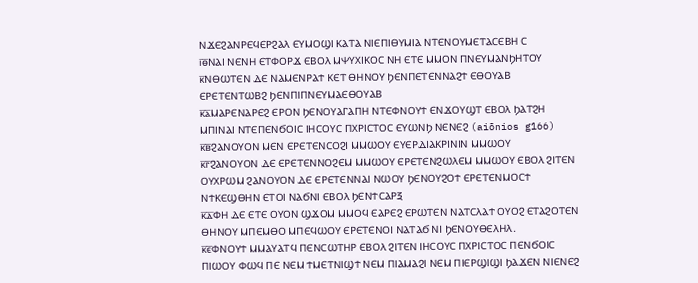ⲚϪⲈϨⲀⲚⲢⲈϤⲈⲢϨⲀⲖ ⲈⲨⲘⲞϢⲒ ⲔⲀⲦⲀ ⲚⲒⲈⲠⲒⲐⲨⲘⲒⲀ ⲚⲦⲈⲚⲞⲨⲘⲈⲦⲀⲤⲈⲂⲎ Ⲥ
ⲓ̅ⲑ̅ⲚⲀⲒ ⲚⲈⲚⲎ ⲈⲦⲪⲞⲢϪ ⲈⲂⲞⲖ ⲘⲮⲨⲬⲒⲔⲞⲤ ⲚⲎ ⲈⲦⲈ ⲘⲘⲞⲚ ⲠⲚⲈⲨⲘⲀⲚϦⲎⲦⲞⲨ
ⲕ̅ⲚⲐⲰⲦⲈⲚ ⲆⲈ ⲚⲀⲘⲈⲚⲢⲀϮ ⲔⲈⲦ ⲐⲎⲚⲞⲨ ϦⲈⲚⲠⲈⲦⲈⲚⲚⲀϨϮ ⲈⲐⲞⲨⲀⲂ ⲈⲢⲈⲦⲈⲚⲦⲰⲂϨ ϦⲈⲚⲠⲒⲠⲚⲈⲨⲘⲀⲈⲐⲞⲨⲀⲂ
ⲕ̅ⲁ̅ⲘⲀⲢⲈⲚⲀⲢⲈϨ ⲈⲢⲞⲚ ϦⲈⲚⲞⲨⲀⲄⲀⲠⲎ ⲚⲦⲈⲪⲚⲞⲨϮ ⲈⲚϪⲞⲨϢⲦ ⲈⲂⲞⲖ ϦⲀⲦϨⲎ ⲘⲠⲒⲚⲀⲒ ⲚⲦⲈⲠⲈⲚϬⲞⲒⲤ ⲒⲎⲤⲞⲨⲤ ⲠⲬⲢⲒⲤⲦⲞⲤ ⲈⲨⲰⲚϦ ⲚⲈⲚⲈϨ (aiōnios g166)
ⲕ̅ⲃ̅ϨⲀⲚⲞⲨⲞⲚ ⲘⲈⲚ ⲈⲢⲈⲦⲈⲚⲤⲞϨⲒ ⲘⲘⲰⲞⲨ ⲈⲨⲈⲢⲆⲒⲀⲔⲢⲒⲚⲒⲚ ⲘⲘⲰⲞⲨ
ⲕ̅ⲅ̅ϨⲀⲚⲞⲨⲞⲚ ⲆⲈ ⲈⲢⲈⲦⲈⲚⲚⲞϨⲈⲘ ⲘⲘⲰⲞⲨ ⲈⲢⲈⲦⲈⲚϨⲰⲖⲈⲘ ⲘⲘⲰⲞⲨ ⲈⲂⲞⲖ ϨⲒⲦⲈⲚ ⲞⲨⲬⲢⲰⲘ ϨⲀⲚⲞⲨⲞⲚ ⲆⲈ ⲈⲢⲈⲦⲈⲚⲚⲀⲒ ⲚⲰⲞⲨ ϦⲈⲚⲞⲨϨⲞϮ ⲈⲢⲈⲦⲈⲚⲘⲞⲤϮ ⲚϮⲔⲈϢⲐⲎⲚ ⲈⲦⲞⲒ ⲚⲀϬⲚⲒ ⲈⲂⲞⲖ ϦⲈⲚϮⲤⲀⲢⲜ
ⲕ̅ⲇ̅ⲪⲎ ⲆⲈ ⲈⲦⲈ ⲞⲨⲞⲚ ϢϪⲞⲘ ⲘⲘⲞϤ ⲈⲀⲢⲈϨ ⲈⲢⲰⲦⲈⲚ ⲚⲀⲦⲤⲖⲀϮ ⲞⲨⲞϨ ⲈⲦⲀϨⲞⲦⲈⲚ ⲐⲎⲚⲞⲨ ⲘⲠⲈⲘⲐⲞ ⲘⲠⲈϤⲰⲞⲨ ⲈⲢⲈⲦⲈⲚⲞⲒ ⲚⲀⲦⲀϬ ⲚⲒ ϦⲈⲚⲞⲨⲐⲈⲖⲎⲖ.
ⲕ̅ⲉ̅ⲪⲚⲞⲨϮ ⲘⲘⲀⲨⲀⲦϤ ⲠⲈⲚⲤⲰⲦⲎⲢ ⲈⲂⲞⲖ ϨⲒⲦⲈⲚ ⲒⲎⲤⲞⲨⲤ ⲠⲬⲢⲒⲤⲦⲞⲤ ⲠⲈⲚϬⲞⲒⲤ ⲠⲒⲰⲞⲨ ⲪⲰϤ ⲠⲈ ⲚⲈⲘ ϮⲘⲈⲦⲚⲒϢϮ ⲚⲈⲘ ⲠⲒⲀⲘⲀϨⲒ ⲚⲈⲘ ⲠⲒⲈⲢϢⲒϢⲒ ϦⲀϪⲈⲚ ⲚⲒⲈⲚⲈϨ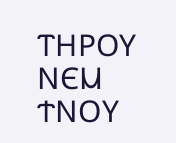ⲦⲎⲢⲞⲨ ⲚⲈⲘ ϮⲚⲞⲨ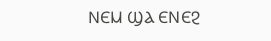ⲚⲈⲘ ϢⲀ ⲈⲚⲈϨ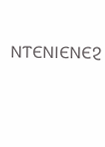ⲚⲦⲈⲚⲒⲈⲚⲈϨ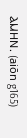ⲀⲘⲎⲚ. (aiōn g165)